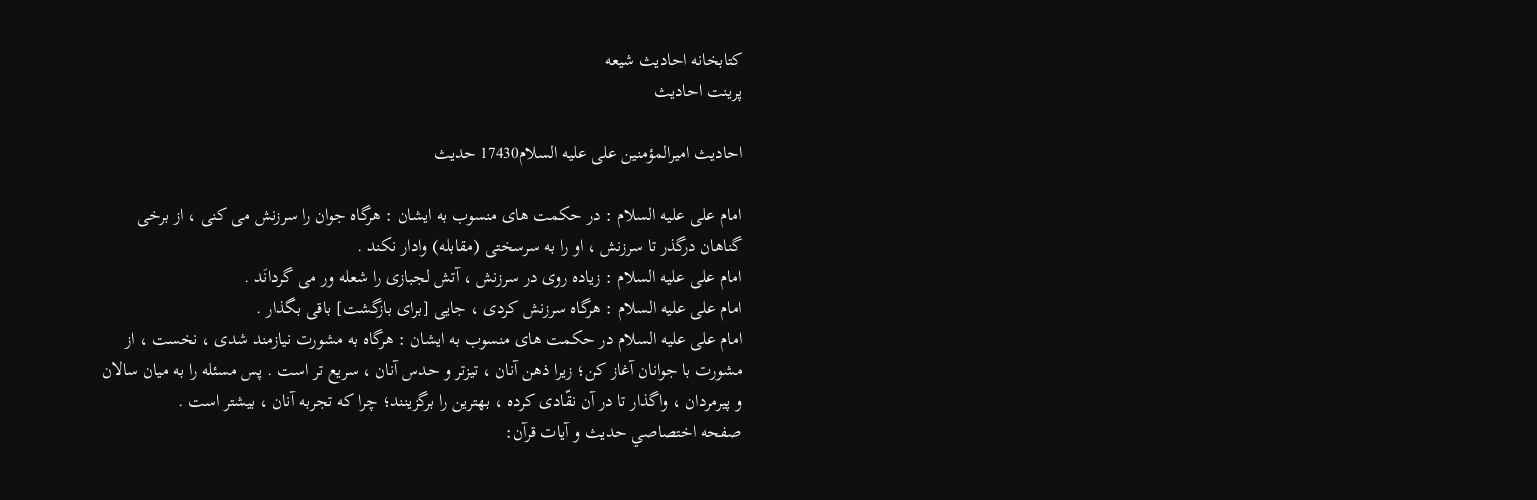کتابخانه احادیث شیعه
پرینت احادیث

احادیث امیرالمؤمنین علی علیه السلام17430 حدیث

امام على عليه السلام : در حكمت هاى منسوب به ايشان : هرگاه جوان را سرزنش مى كنى ، از برخى گناهان درگذر تا سرزنش ، او را به سرسختى (مقابله) وادار نكند .
امام على عليه السلام : زياده روى در سرزنش ، آتش لجبازى را شعله ور مى گردانَد .
امام على عليه السلام : هرگاه سرزنش كردى ، جايى [براى بازگشت] باقى بگذار .
امام على عليه السلام در حكمت هاى منسوب به ايشان : هرگاه به مشورت نيازمند شدى ، نخست ، از مشورت با جوانان آغاز كن؛ زيرا ذهن آنان ، تيزتر و حدس آنان ، سريع تر است . پس مسئله را به ميان سالان و پيرمردان ، واگذار تا در آن نقّادى كرده ، بهترين را برگزينند؛ چرا كه تجربه آنان ، بيشتر است .
صفحه اختصاصي حديث و آيات قرآن: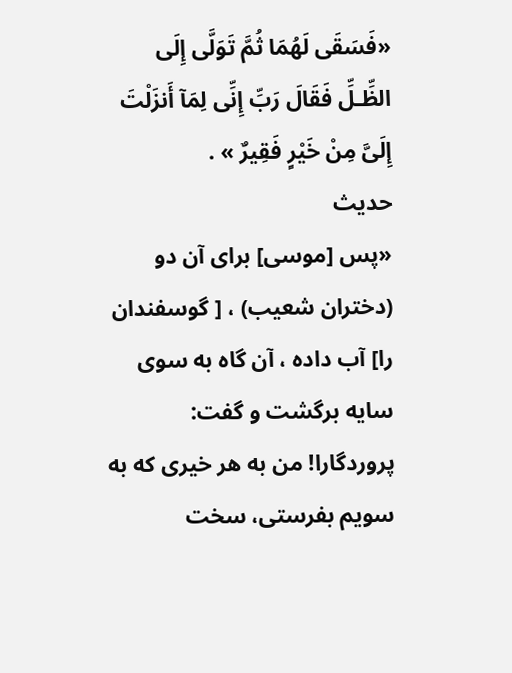«فَسَقَى لَهُمَا ثُمَّ تَوَلَّى إِلَى الظِّـلِّ فَقَالَ رَبِّ إِنِّى لِمَآ أَنزَلْتَ إِلَىَّ مِنْ خَيْرٍ فَقِيرٌ » .
حديث
«پس [موسى] براى آن دو (دختران شعيب) ، [ گوسفندان را] آب داده ، آن گاه به سوى سايه برگشت و گفت: پروردگارا! من به هر خيرى كه به سويم بفرستى، سخت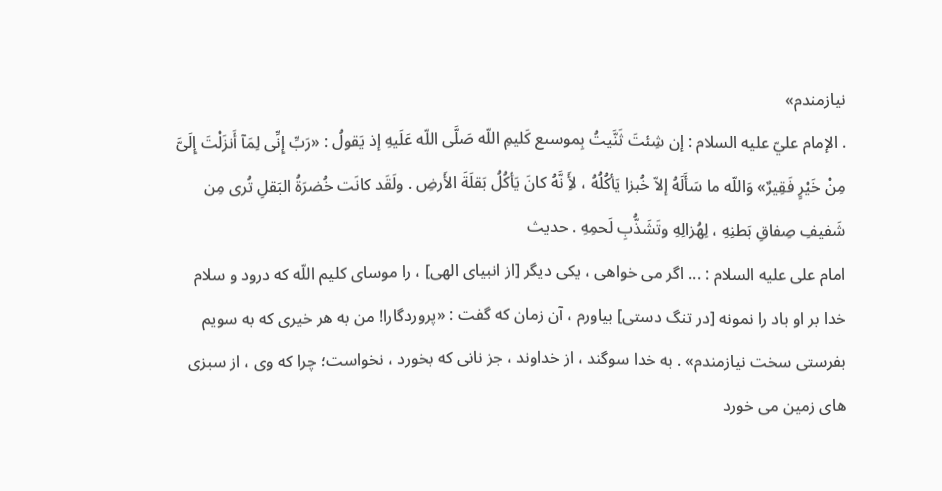نيازمندم»
. الإمام عليّ عليه السلام : إن شِئتَ ثَنَّيتُ بِموسىع كَليمِ اللّه صَلَّى اللّه عَلَيهِ إذ يَقولُ : «رَبِّ إِنِّى لِمَآ أَنزَلْتَ إِلَىَّ مِنْ خَيْرٍ فَقِيرٌ» وَاللّه ما سَأَلَهُ إلاّ خُبزا يَأكُلُهُ ، لأَِ نَّهُ كانَ يَأكُلُ بَقلَةَ الأَرضِ . ولَقَد كانَت خُضرَةُ البَقلِ تُرى مِن شَفيفِ صِفاقِ بَطنِهِ ، لِهُزالِهِ وتَشَذُّبِ لَحمِهِ . حديث
امام على عليه السلام : ... اگر مى خواهى ، يكى ديگر [از انبياى الهى] ، را موساى كليم اللّه كه درود و سلام خدا بر او باد را نمونه [در تنگ دستى] بياورم ، آن زمان كه گفت : «پروردگارا! من به هر خيرى كه به سويم بفرستى سخت نيازمندم» . به خدا سوگند ، از خداوند ، جز نانى كه بخورد ، نخواست؛ چرا كه وى ، از سبزى هاى زمين مى خورد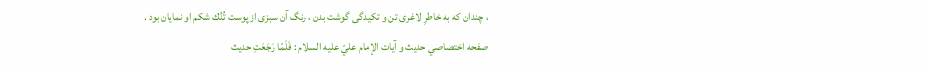، چندان كه به خاطرِ لاغرى تن و تكيدگى گوشت بدن ، رنگ آن سبزى از پوست تُنُك شكم او نمايان بود .
صفحه اختصاصي حديث و آيات الإمام عليّ عليه السلام : فَلَمّا رَجَعَتِ حديث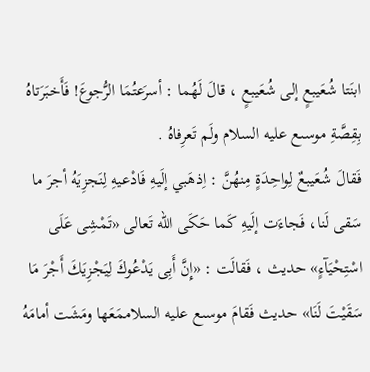ابنَتا شُعَيبعٍ إلى شُعَيبعٍ ، قالَ لَهُما : أسرَعتُمَا الرُّجوعَ! فَأَخبَرَتاهُ بِقِصَّةِ موسىع عليه السلام ولَم تَعرِفاهُ .
فَقالَ شُعَيبعٌ لِواحِدَةٍ مِنهُنَّ : اِذهَبي إلَيهِ فَادْعيهِ لِنَجزِيَهُ أجرَ ما سَقى لَنا، فَجاءَت إلَيهِ كَما حَكَى اللّه تَعالى «تَمْشِى عَلَى اسْتِحْيَآءٍ» حديث ، فَقالَت : «إِنَّ أَبِى يَدْعُوكَ لِيَجْزِيَكَ أَجْرَ مَا سَقَيْتَ لَنَا» حديث فَقامَ موسىع عليه السلاممَعَها ومَشَت أمامَهُ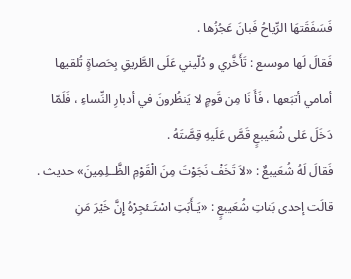فَسَفَقَتهَا الرِّياحُ فَبانَ عَجُزُها .
فَقالَ لَها موسىع : تَأَخَّري و دُلّيني عَلَى الطَّريقِ بِحَصاةٍ تُلقيها أمامي أتبَعها ، فَأَ نَا مِن قَومٍ لا يَنظُرونَ في أدبارِ النِّساءِ ، فَلَمّا دَخَلَ عَلى شُعَيبعٍ قَصَّ عَلَيهِ قِصَّتَهُ .
فَقالَ لَهُ شُعَيبعٌ : «لاَ تَخَفْ نَجَوْتَ مِنَ الْقَوْمِ الظَّــلِمِينَ» حديث .
قالَت إحدى بَناتِ شُعَيبعٍ : «يَـأَبَتِ اسْتَـئجِرْهُ إِنَّ خَيْرَ مَنِ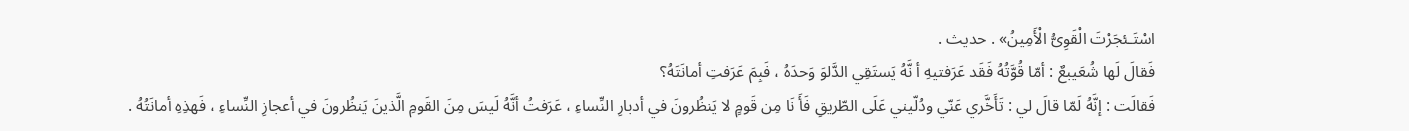اسْتَـئجَرْتَ الْقَوِىُّ الْأَمِينُ» . حديث .
فَقالَ لَها شُعَيبعٌ : أمّا قُوَّتُهُ فَقَد عَرَفتيهِ أ نَّهُ يَستَقِي الدَّلوَ وَحدَهُ ، فَبِمَ عَرَفتِ أمانَتَهُ؟
فَقالَت : إنَّهُ لَمّا قالَ لي : تَأَخَّري عَنّي ودُلّيني عَلَى الطّريقِ فَأَ نَا مِن قَومٍ لا يَنظُرونَ في أدبارِ النِّساءِ ، عَرَفتُ أنَّهُ لَيسَ مِنَ القَومِ الَّذينَ يَنظُرونَ في أعجازِ النِّساءِ ، فَهذِهِ أمانَتُهُ .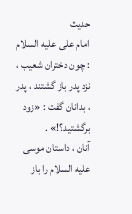حديث
امام على عليه السلام : چون دختران شعيب ، نزد پدر باز گشتند ، پدر ، بدانان گفت : «زود برگشتيد؟!» .
آنان ، داستان موسى عليه السلام را باز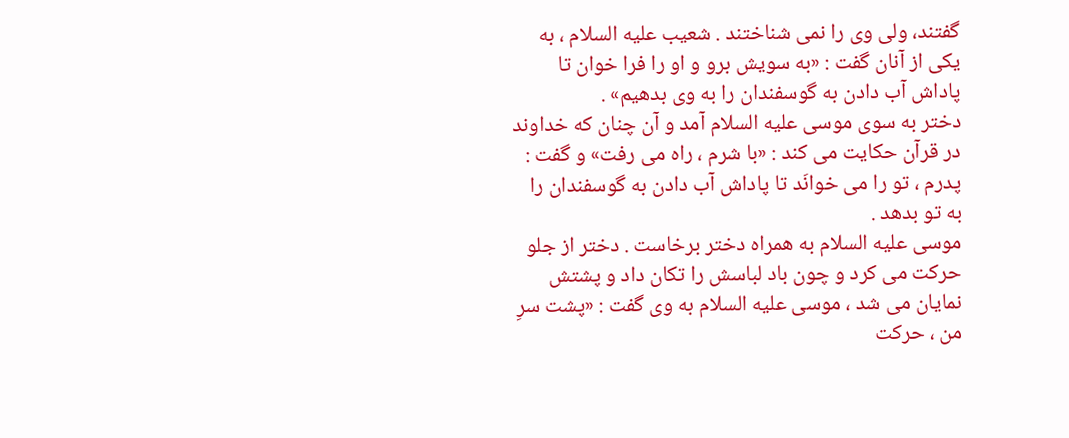گفتند، ولى وى را نمى شناختند . شعيب عليه السلام ، به يكى از آنان گفت : «به سويش برو و او را فرا خوان تا پاداش آب دادن به گوسفندان را به وى بدهيم» .
دختر به سوى موسى عليه السلام آمد و آن چنان كه خداوند در قرآن حكايت مى كند : «با شرم ، راه مى رفت» و گفت : پدرم ، تو را مى خوانَد تا پاداش آب دادن به گوسفندان را به تو بدهد .
موسى عليه السلام به همراه دختر برخاست . دختر از جلو حركت مى كرد و چون باد لباسش را تكان داد و پشتش نمايان مى شد ، موسى عليه السلام به وى گفت : «پشت سرِ من ، حركت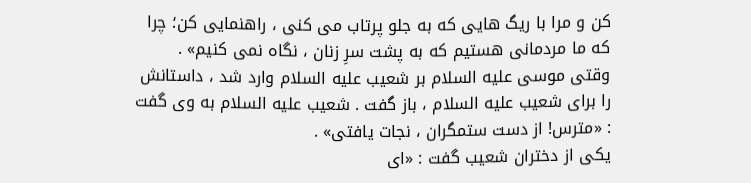كن و مرا با ريگ هايى كه به جلو پرتاب مى كنى ، راهنمايى كن؛ چرا كه ما مردمانى هستيم كه به پشت سرِ زنان ، نگاه نمى كنيم» .
وقتى موسى عليه السلام بر شعيب عليه السلام وارد شد ، داستانش را براى شعيب عليه السلام ، باز گفت . شعيب عليه السلام به وى گفت : «مترس! از دست ستمگران ، نجات يافتى» .
يكى از دختران شعيب گفت : «اى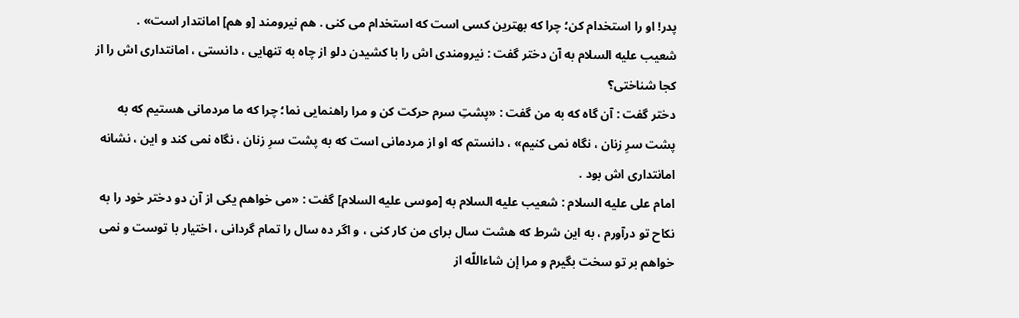پدر! او را استخدام كن؛ چرا كه بهترين كسى است كه استخدام مى كنى . هم نيرومند [و هم] امانتدار است» .
شعيب عليه السلام به آن دختر گفت : نيرومندى اش را با كشيدن دلو از چاه به تنهايى ، دانستى ، امانتدارى اش را از كجا شناختى؟
دختر گفت : آن گاه كه به من گفت : «پشتِ سرم حركت كن و مرا راهنمايى نما؛ چرا كه ما مردمانى هستيم كه به پشت سرِ زنان ، نگاه نمى كنيم» ، دانستم كه او از مردمانى است كه به پشت سرِ زنان ، نگاه نمى كند و اين ، نشانه امانتدارى اش بود .
امام على عليه السلام : شعيب عليه السلام به [موسى عليه السلام] گفت : «مى خواهم يكى از آن دو دختر خود را به نكاح تو درآورم ، به اين شرط كه هشت سال براى من كار كنى ، و اگر ده سال را تمام گردانى ، اختيار با توست و نمى خواهم بر تو سخت بگيرم و مرا إن شاءاللّه از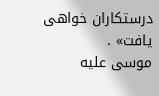درستكاران خواهى يافت» .
موسى عليه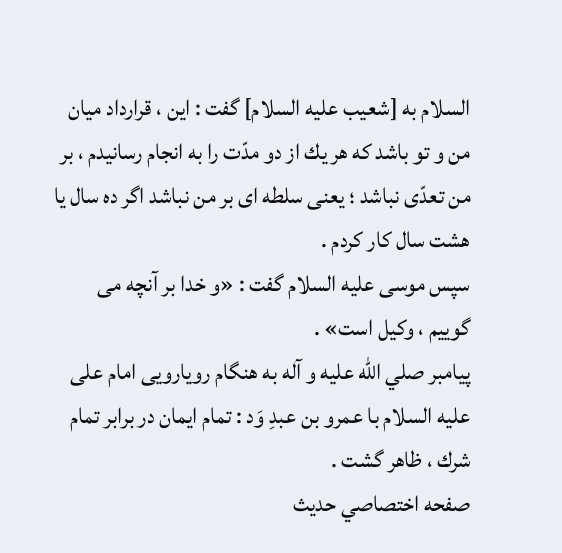السلام به [شعيب عليه السلام] گفت : اين ، قرارداد ميان من و تو باشد كه هر يك از دو مدّت را به انجام رسانيدم ، بر من تعدّى نباشد ؛ يعنى سلطه اى بر من نباشد اگر ده سال يا هشت سال كار كردم .
سپس موسى عليه السلام گفت : «و خدا بر آنچه مى گوييم ، وكيل است» .
پيامبر صلي الله عليه و آله به هنگام رويارويى امام على عليه السلام با عمرو بن عبدِ وَد : تمام ايمان در برابر تمام شرك ، ظاهر گشت .
صفحه اختصاصي حديث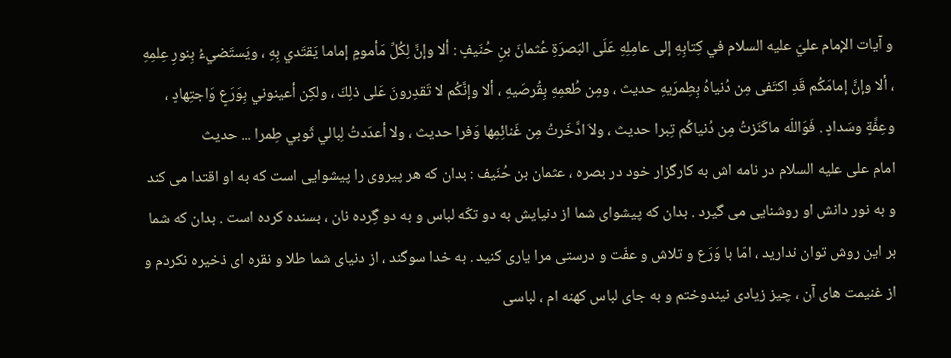و آيات الإمام عليّ عليه السلام في كِتابِهِ إلى عامِلِهِ عَلَى البَصرَةِ عُثمانَ بنِ حُنَيفٍ : ألا وإنَّ لِكُلِّ مَأمومٍ إماما يَقتَدي بِهِ ، ويَستَضيءُ بِنورِ عِلمِهِ ، ألا وإنَّ إمامَكُم قَدِ اكتَفى مِن دُنياهُ بِطِمرَيهِ حديث ، ومِن طُعمِهِ بِقُرصَيهِ ، ألا وإنَّكُم لا تَقدِرونَ عَلى ذلِكَ ، ولكِن أعينوني بِوَرَعٍ وَاجتِهادٍ ، وعِفَّةٍ وسَدادٍ . فَوَاللّه ماكَنَزتُ مِن دُنياكُم تِبرا حديث ، ولاَ ادَّخَرتُ مِن غَنائِمِها وَفرا حديث ، ولا أعدَدتُ لِبالي ثَوبي طِمرا ... حديث
امام على عليه السلام در نامه اش به كارگزار خود در بصره ، عثمان بن حُنَيف : بدان كه هر پيروى را پيشوايى است كه به او اقتدا مى كند و به نور دانش او روشنايى مى گيرد . بدان كه پيشواى شما از دنيايش به دو تكّه لباس و به دو گِرده نان ، بسنده كرده است . بدان كه شما بر اين روش توان نداريد ، امّا با وَرَع و تلاش و عفّت و درستى مرا يارى كنيد . به خدا سوگند ، از دنياى شما طلا و نقره اى ذخيره نكردم و از غنيمت هاى آن ، چيز زيادى نيندوختم و به جاى لباس كهنه ام ، لباسى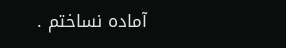آماده نساختم .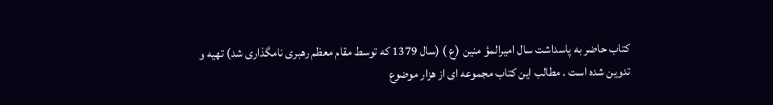كتاب حاضر به پاسداشت سال اميرالمؤ منين (ع ) (سال 1379 كه توسط مقام معظم رهبرى نامگذارى شد) تهيه و تدوين شده است . مطالب اين كتاب مجموعه اى از هزار موضوع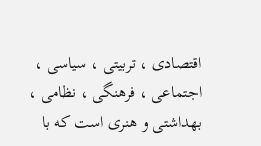اقتصادى ، تربيتى ، سياسى ، اجتماعى ، فرهنگى ، نظامى ، بهداشتى و هنرى است كه با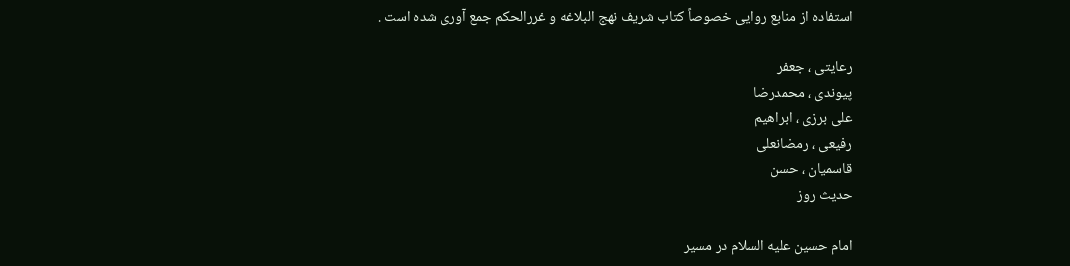استفاده از منابع روايى خصوصاً كتاب شريف نهج البلاغه و غررالحكم جمع آورى شده است .

رعايتى ، جعفر
پيوندى ، محمدرضا
على برزى ، ابراهيم
رفيعى ، رمضانعلى
قاسميان ، حسن
حدیث روز

امام حسین عليه السلام در مسیر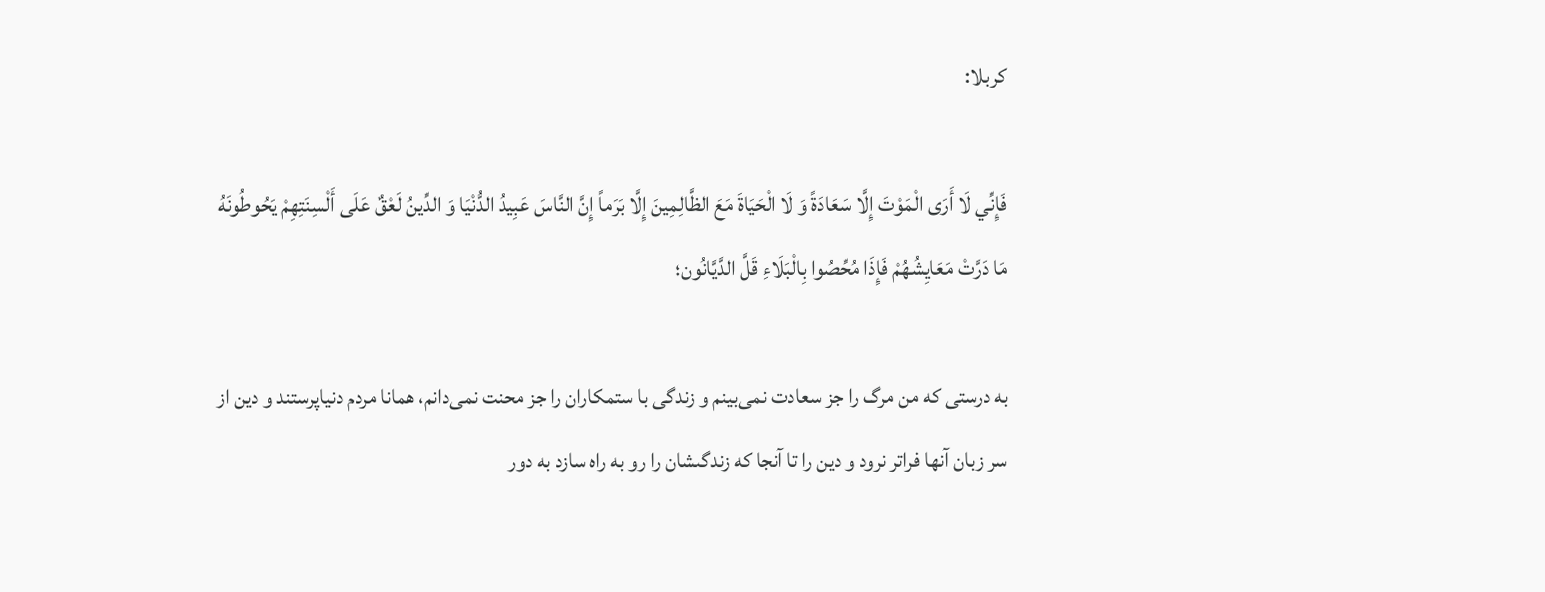کربلا:

فَإِنِّي لَا أَرَى الْمَوْتَ إِلَّا سَعَادَةً وَ لَا الْحَيَاةَ مَعَ الظَّالِمِينَ إِلَّا بَرَماً إِنَّ النَّاسَ عَبِيدُ الدُّنْيَا وَ الدِّينُ لَعْقٌ عَلَى أَلْسِنَتِهِمْ يَحُوطُونَهُ مَا دَرَّتْ مَعَايِشُهُمْ فَإِذَا مُحِّصُوا بِالْبَلَاءِ قَلَّ الدَّيَّانُون؛

به درستی که من مرگ را جز سعادت نمی‌بینم و زندگی با ستمکاران را جز محنت نمی‌دانم، همانا مردم دنیاپرستند و دين از سر زبان آنها فراتر نرود و دين را تا آنجا كه زندگىشان را رو به راه سازد به دور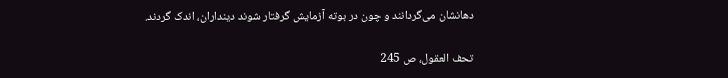دهانشان می‌گردانند و چون در بوته آزمايش گرفتار شوند دينداران، اندک گردند.

تحف العقول، ص 245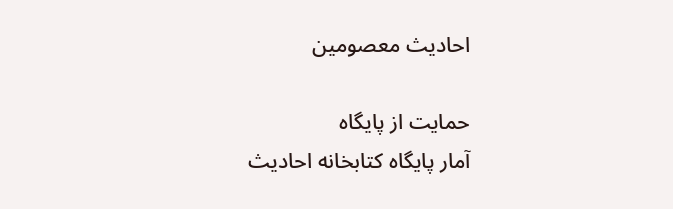احادیث معصومین

حمایت از پایگاه
آمار پایگاه کتابخانه احادیث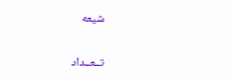شیعه

تــعــداد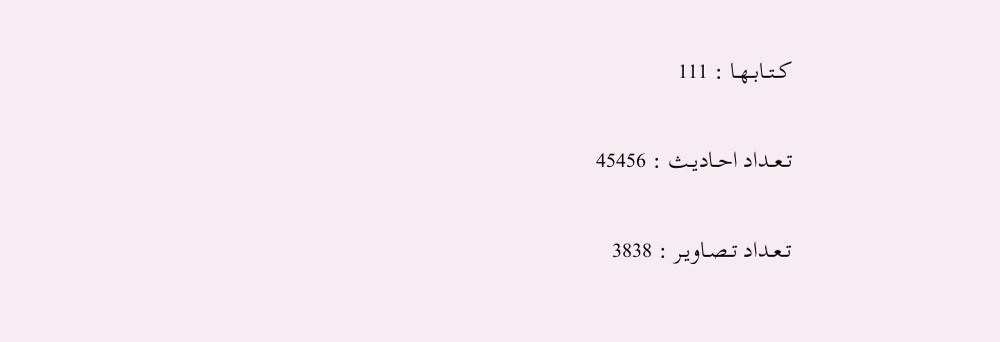كــتــابــهــا : 111

تــعــداد احــاديــث : 45456

تــعــداد تــصــاویــر : 3838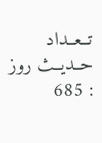تــعــداد حــدیــث روز : 685